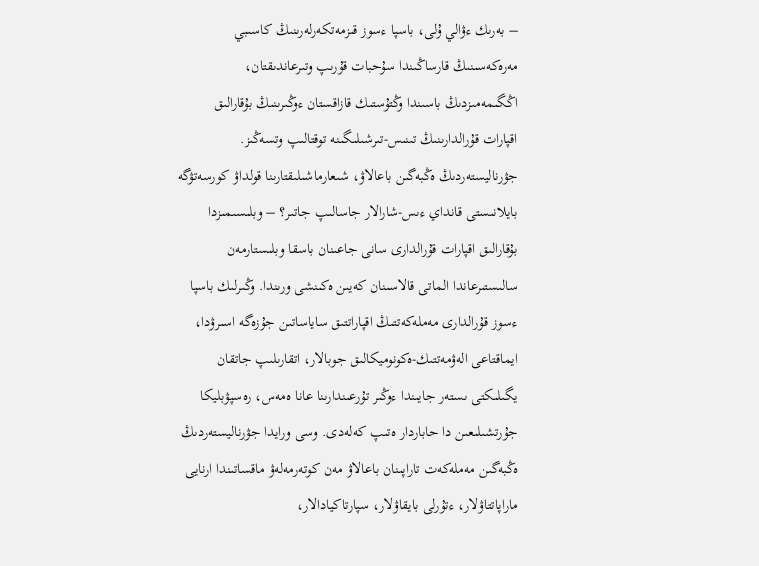– بەرىك ءۋالي ۇلى، باسپا ءسوز قىزمەتكەرلەرىنىڭ كاسىبي مەرەكەسىنىڭ قارساڭىندا سۇحبات قۇرىپ وتىرعاندىقتان، اڭگىمەمىزدىڭ باسىندا وڭتۇستىك قازاقستان ءوڭىرىنىڭ بۇقارالىق اقپارات قۇرالدارىنىڭ تىنىس-تىرشىلىگىنە توقتالىپ وتسەڭىز. جۋرناليستەردىڭ ەڭبەگىن باعالاۋ، شىعارماشىلىقتارىنا قولداۋ كورسەتۋگە بايلانىستى قانداي ءىس-شارالار جاسالىپ جاتىر؟ – وبلىسىمىزدا بۇقارالىق اقپارات قۇرالدارى سانى جاعىنان باسقا وبلىستارمەن سالىستىرعاندا الماتى قالاسىنان كەيىن ەكىنشى ورىندا. وڭىرلىك باسپا ءسوز قۇرالدارى مەملەكەتتىڭ اقپاراتتىق ساياساتىن جۇزەگە اسىرۋدا، ايماقتاعى الەۋمەتتىك-ەكونوميكالىق جوبالار، اتقارىلىپ جاتقان يگىلىكتى ىستەر جايىندا ءوڭىر تۇرعىندارىنا عانا ەمەس، رەسپۋبليكا جۇرتشىلىعىن دا حاباردار ەتىپ كەلەدى. وسى ورايدا جۋرناليستەردىڭ ەڭبەگىن مەملەكەت تاراپىنان باعالاۋ مەن كوتەرمەلەۋ ماقساتىندا ارنايى ماراپاتتاۋلار، ءتۇرلى بايقاۋلار، سپارتاكيادالار،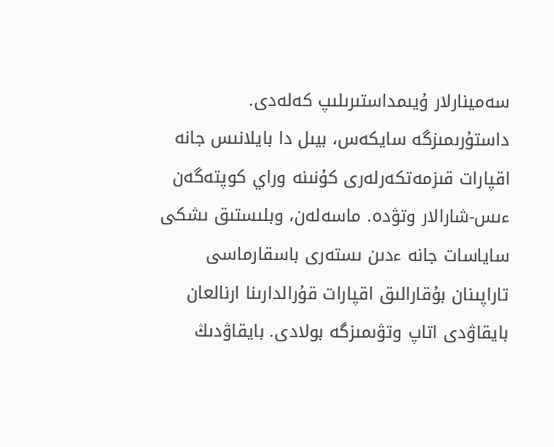سەمينارلار ۇيىمداستىرىلىپ كەلەدى. داستۇرىمىزگە سايكەس، بيىل دا بايلانىس جانە اقپارات قىزمەتكەرلەرى كۇنىنە وراي كوپتەگەن ءىس-شارالار وتۋدە. ماسەلەن، وبلىستىق ىشكى ساياسات جانە ءدىن ىستەرى باسقارماسى تاراپىنان بۇقارالىق اقپارات قۇرالدارىنا ارنالعان بايقاۋدى اتاپ وتۋىمىزگە بولادى. بايقاۋدىڭ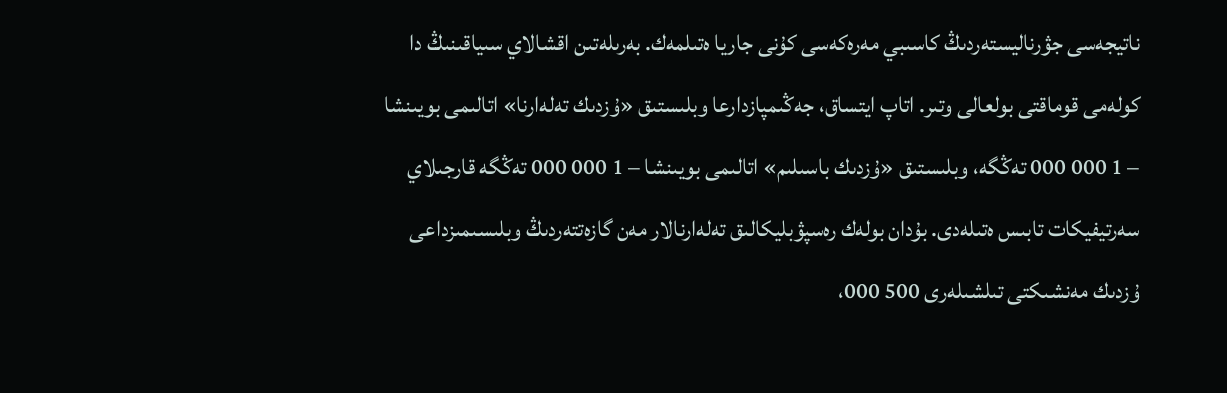ناتيجەسى جۋرناليستەردىڭ كاسىبي مەرەكەسى كۇنى جاريا ەتىلمەك. بەرىلەتىن اقشالاي سىياقىنىڭ دا كولەمى قوماقتى بولعالى وتىر. اتاپ ايتساق، جەڭىمپازدارعا وبلىستىق «ۇزدىك تەلەارنا» اتالىمى بويىنشا – 1 000 000 تەڭگە، وبلىستىق «ۇزدىك باسىلىم» اتالىمى بويىنشا – 1 000 000 تەڭگە قارجىلاي سەرتيفيكات تابىس ەتىلەدى. بۇدان بولەك رەسپۋبليكالىق تەلەارنالار مەن گازەتتەردىڭ وبلىسىمىزداعى ۇزدىك مەنشىكتى تىلشىلەرى 500 000،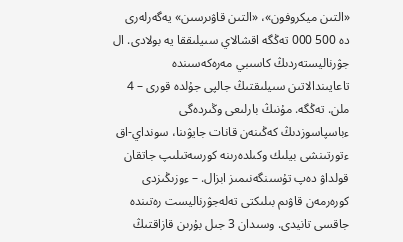«التىن ميكروفون»، «التىن قاۋىرسىن» يەگەرلەرى دە 500 000 تەڭگە اقشالاي سىيلىققا يە بولادى. ال جۋرناليستەردىڭ كاسىبي مەرەكەسىندە تاعايىندالاتىن سىيلىقتىڭ جالپى جۇلدە قورى – 4 ملن. تەڭگە. مۇنىڭ بارلىعى وڭىردەگى ءباسپاسوزدىڭ كەڭىنەن قانات جايۋىنا، سونداي-اق ءتورتىنشى بيلىك وكىلدەرىنە كورسەتىلىپ جاتقان قولداۋ دەپ تۇسىنگەنىمىز ابزال. – ءوزىڭىزدى كورەرمەن قاۋىم بىلىكتى تەلەجۋرناليست رەتىندە جاقسى تانيدى. وسىدان 3 جىل بۇرىن قازاقتىڭ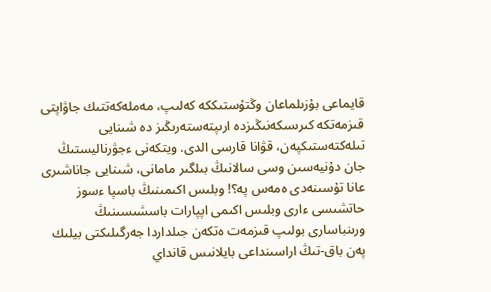قايماعى بۇزىلماعان وڭتۇستىككە كەلىپ، مەملەكەتتىك جاۋاپتى قىزمەتكە كىرىسكەنىڭىزدە ارىپتەستەرىڭىز دە شىنايى تىلەكتەستىكپەن، قۋانا قارسى الدى. ويتكەنى ءجۋرناليستىڭ جان دۇنيەسىن وسى سالانىڭ بىلگىر مامانى، شىنايى جاناشىرى عانا تۇسىنەدى ەمەس پە؟! وبلىس اكىمىنىڭ باسپا ءسوز حاتشىسى ءارى وبلىس اكىمى اپپارات باسشىسىنىڭ ورىنباسارى بولىپ قىزمەت ەتكەن جىلداردا جەرگىلىكتى بيلىك پەن باق-تىڭ اراسىنداعى بايلانىس قانداي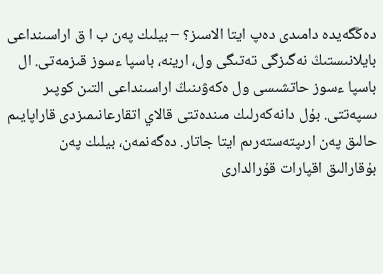دەڭگەيدە دامىدى دەپ ايتا الاسىز؟ – بيلىك پەن ب ا ق اراسىنداعى بايلانىستىڭ نەگىزگى تەتىگى ول، ارينە، باسپا ءسوز قىزمەتى. ال باسپا ءسوز حاتشىسى ول ەكەۋىنىڭ اراسىنداعى التىن كوپىر ىسپەتتى. بۇل دانەكەرلىك مىندەتتى قالاي اتقارعانىمىزدى قاراپايىم حالىق پەن ارىپتەستەرىم ايتا جاتار. دەگەنمەن، بيلىك پەن بۇقارالىق اقپارات قۇرالدارى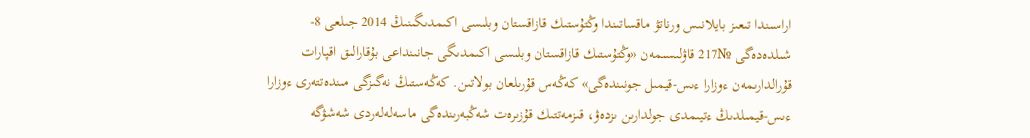اراسىندا تىعىز بايلانىس ورناتۋ ماقساتىندا وڭتۇستىك قازاقستان وبلىسى اكىمدىگىنىڭ 2014 جىلعى 8-شىلدەدەگى №217 قاۋلىسىمەن «وڭتۇستىك قازاقستان وبلىسى اكىمدىگى جانىنداعى بۇقارالىق اقپارات قۇرالدارىمەن ءوزارا ءىس-قيمىل جونىندەگى» كەڭەس قۇرىلعان بولاتىن. كەڭەستىڭ نەگىزگى مىندەتتەرى ءوزارا ءىس-قيمىلدىڭ ءتيىمدى جولدارىن ىزدەۋ، قىزمەتتىك قۇزىرەت شەڭبەرىندەگى ماسەلەلەردى شەشۋگە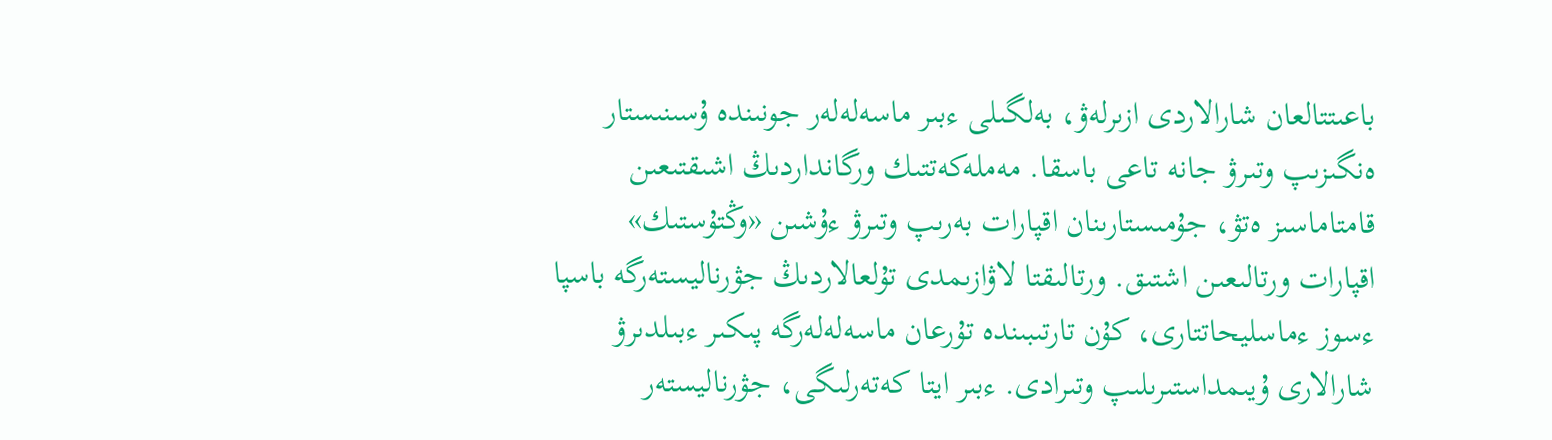باعىتتالعان شارالاردى ازىرلەۋ، بەلگىلى ءبىر ماسەلەلەر جونىندە ۇسىنىستار ەنگىزىپ وتىرۋ جانە تاعى باسقا. مەملەكەتتىك ورگانداردىڭ اشىقتىعىن قامتاماسىز ەتۋ، جۇمىستارىنان اقپارات بەرىپ وتىرۋ ءۇشىن «وڭتۇستىك» اقپارات ورتالىعىن اشتىق. ورتالىقتا لاۋازىمدى تۇلعالاردىڭ جۋرناليستەرگە باسپا ءسوز ءماسليحاتتارى، كۇن تارتىبىندە تۇرعان ماسەلەلەرگە پىكىر ءبىلدىرۋ شارالارى ۇيىمداستىرىلىپ وتىرادى. ءبىر ايتا كەتەرلىگى، جۋرناليستەر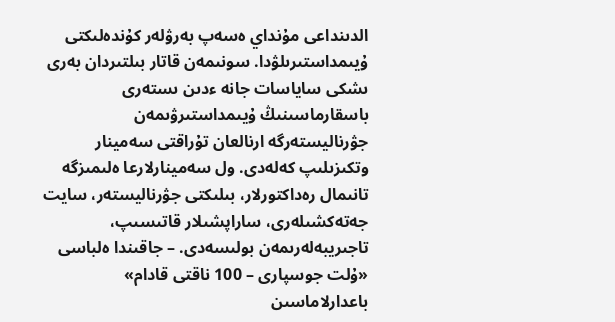الدىنداعى مۇنداي ەسەپ بەرۋلەر كۇندەلىكتى ۇيىمداستىرىلۋدا. سونىمەن قاتار بىلتىردان بەرى ىشكى ساياسات جانە ءدىن ىستەرى باسقارماسىنىڭ ۇيىمداستىرۋىمەن جۋرناليستەرگە ارنالعان تۇراقتى سەمينار وتكىزىلىپ كەلەدى. ول سەمينارلارعا ەلىمىزگە تانىمال رەداكتورلار، بىلىكتى جۋرناليستەر، سايت جەتەكشىلەرى، ساراپشىلار قاتىسىپ، تاجىريبەلەرىمەن بولىسەدى. – جاقىندا ەلباسى «ۇلت جوسپارى – 100 ناقتى قادام» باعدارلاماسىن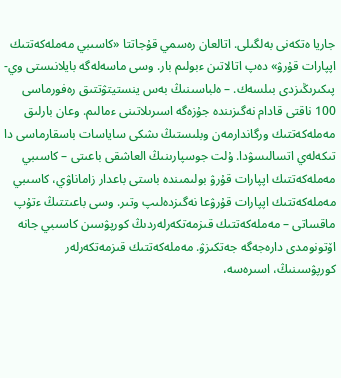جاريا ەتكەنى بەلگىلى. اتالعان رەسمي قۇجاتتا «كاسىبي مەملەكەتتىك اپپارات قۇرۋ» دەپ اتالاتىن ءبولىم بار. وسى ماسەلەگە بايلانىستى وي-پىكىرىڭىزدى بىلسەك. – ەلباسىنىڭ بەس ينستيتۋتتىق رەفورماسى 100 ناقتى قادام نەگىزىندە جۇزەگە اسىرىلاتىنى ءمالىم. وعان بارلىق مەملەكەتتىك ورگاندارمەن وبلىستىڭ ىشكى ساياسات باسقارماسى دا تىكەلەي اتسالىسۋدا. ۇلت جوسپارىنىڭ العاشقى باعىتى – كاسىبي مەملەكەتتىك اپپارات قۇرۋ بولىمىندە باستى باعدار زاماناۋي، كاسىبي مەملەكەتتىك اپپارات قۇرۋعا نەگىزدەلىپ وتىر. وسى باعىتتىڭ ءتۇپ ماقساتى – مەملەكەتتىك قىزمەتكەرلەردىڭ كورپۋسىن كاسىبي جانە اۆتونومدى دارەجەگە جەتكىزۋ. مەملەكەتتىك قىزمەتكەرلەر كورپۋسىنىڭ، اسىرەسە،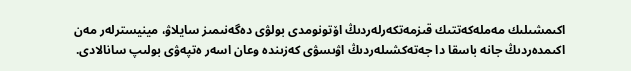اكىمشىلىك مەملەكەتتىك قىزمەتكەرلەردىڭ اۆتونومدى بولۋى دەگەنىمىز سايلاۋ، مينيسترلەر مەن اكىمدەردىڭ جانە باسقا دا جەتەكشىلەردىڭ اۋىسۋى كەزىندە وعان اسەر ەتپەۋى بولىپ سانالادى.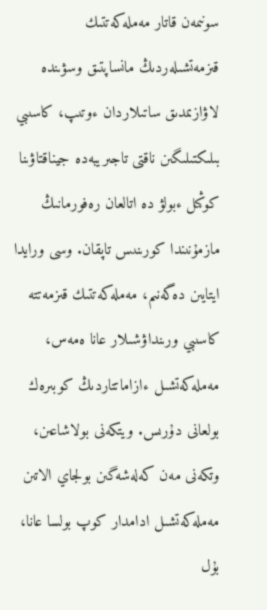سونىمەن قاتار مەملەكەتتىك قىزمەتشىلەردىڭ مانساپتىق وسۋىندە لاۋازىمدىق ساتىلاردان ءوتىپ، كاسىبي بىلىكتىلىگىن ناقتى تاجىريبەدە جيناقتاۋىنا كوڭىل ءبولۋ دە اتالعان رەفورمانىڭ مازمۇنىندا كورىنىس تاپقان. وسى ورايدا ايتايىن دەگەنىم، مەملەكەتتىك قىزمەتتە كاسىبي ورىنداۋشىلار عانا ەمەس، مەملەكەتشىل ءازاماتتاردىڭ كوبىرەك بولعانى دۇرىس. ويتكەنى بولاشاعىن، وتكەنى مەن كەلەشەگىن بولجاي الاتىن مەملەكەتشىل ادامدار كوپ بولسا عانا، بۇل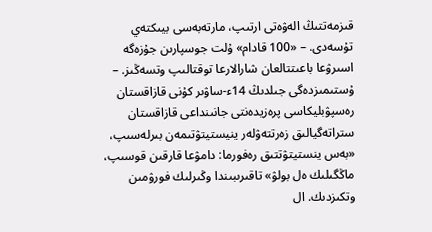قىزمەتتىڭ الەۋەتى ارتىپ، مارتەبەسى بيىكتەي تۇسەدى. – «100 قادام» ۇلت جوسپارىن جۇزەگە اسىرۋعا باعىتتالعان شارالارعا توقتالىپ وتسەڭىز. – ۇستىمىزدەگى جىلدىڭ 14ء-ساۋىر كۇنى قازاقستان رەسپۋبليكاسى پرەزيدەنتى جانىنداعى قازاقستان ستراتەگيالىق زەرتتەۋلەر ينيستيتۋتىمەن بىرلەسىپ، «بەس ينستيتۋتتىق رەفورما: دامۋعا قارقىن قوسىپ، ماڭگىلىك ەل بولۋ» تاقىرىبىندا وڭىرلىك فورۋمىن وتكىزدىك. ال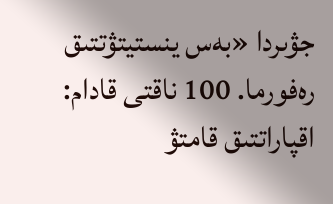جۋىردا «بەس ينستيتۋتتىق رەفورما. 100 ناقتى قادام: اقپاراتتىق قامتۋ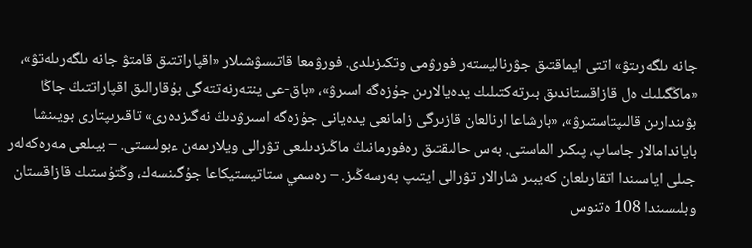جانە ىلگەرىتۋ» اتتى ايماقتىق جۋرناليستەر فورۋمى وتكىزىلدى. فورۋمعا قاتىسۋشىلار «اقپاراتتىق قامتۋ جانە ىلگەرىلەتۋ»، «ماڭگىلىك ەل قازاقستاندىق بىرتەكتىلىك يدەيالارىن جۇزەگە اسىرۋ»، «باق-عى ينتەرنەتتەگى بۇقارالىق اقپاراتتىڭ جاڭا بۋىندارىن قالىپتاستىرۋ»، «بارشاعا ارنالعان قازىرگى زامانعى يدەيانى جۇزەگە اسىرۋدىڭ نەگىزدەرى» تاقىرىپتارى بويىنشا باياندامالار جاساپ، پىكىر الماستى. بەس حالىقتىق رەفورمانىڭ ماڭىزدىلىعى تۋرالى ويلارىمەن ءبولىستى. – بيىلعى مەرەكەلەر جىلى اياسىندا اتقارىلعان كەيبىر شارالار تۋرالى ايتىپ بەرسەڭىز. – رەسمي ستاتيستيكاعا جۇگىنسەك، وڭتۇستىك قازاقستان وبلىسىندا 108 ەتنوس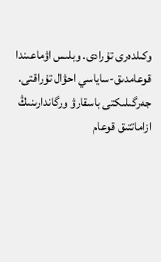وكىلدەرى تۇرادى. وبلىس اۋماعىندا قوعامدىق-ساياسي احۋال تۇراقتى. جەرگىلىكتى باسقارۋ ورگاندارىنىڭ ازاماتتىق قوعام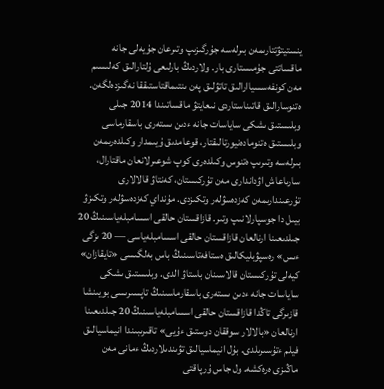ينستيتۋتتارىمەن بىرلەسە جۇرگىزىپ وتىرعان جۇيەلى جانە ماقساتتى جۇمىستارى بار. ولاردىڭ بارلىعى ۇلتارالىق كەلىسىم مەن كونفەسسياارالىق تاتۋلىق پەن ىنتىماقتاستىققا نەگىزدەلگەن. ەتنوسارالىق قاتىناستاردى نىعايتۋ ماقساتىندا 2014 جىلى وبلىستىق ىشكى ساياسات جانە ءدىن ىستەرى باسقارماسى وبلىستىق ەتنومادەنيورتالىقتار، قوعامدىق ۇيىمدار وكىلدەرىمەن بىرلەسە وتىرىپ ەتنوس وكىلدەرى كوپ شوعىرلانعان ماقتارال، سارىاعاش اۋداندارى مەن تۇركىستان، كەنتاۋ قالالارى تۇرعىندارىمەن كەزدەسۋلەر وتكىزدى. مۇنداي كەزدەسۋلەر وتكىزۋ بيىل دا جوسپارلانىپ وتىر. قازاقستان حالقى اسسامبلەياسىنىڭ 20 جىلدىعىنا ارنالعان قازاقستان حالقى اسسامبلەياسى — 20 ىزگى ءىس» رەسپۋبليكالىق ەستافەتاسىنىڭ باس بەلگىسى «تايقازان» كيەلى تۇركىستان قالاسىنان باستاۋ الدى. وبلىستىق ىشكى ساياسات جانە ءدىن ىستەرى باسقارماسىنىڭ تاپسىرىسى بويىنشا قازىرگى تاڭدا قازاقستان حالقى اسسامبلەياسىنىڭ 20 جىلدىعىنا ارنالعان «بالالار سوققان دوستىق ءۇيى» تاقىرىبىندا انيماسيالىق فيلم ءتۇسىرىلدى. بۇل انيماسيالىق تۋىندىلاردىڭ ءمانى مەن ماڭىزى ەرەكشە. ول جاس ۇرپاقتى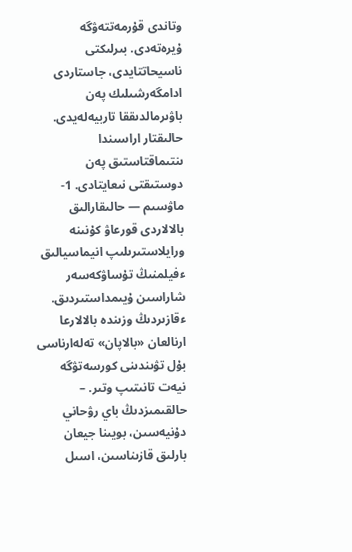وتاندى قۇرمەتتەۋگە ۇيرەتەدى. بىرلىكتى ناسيحاتتايدى، جاستاردى ادامگەرشىلىك پەن باۋىرمالدىققا تاربيەلەيدى. حالىقتار اراسىندا ىنتىماقتاستىق پەن دوستىقتى نىعايتادى. 1-ماۋسىم — حالىقارالىق بالالاردى قورعاۋ كۇنىنە ورايلاستىرىلىپ انيماسيالىق ءفيلمنىڭ تۇساۋكەسەر شاراسىن ۇيىمداستىردىق. ءقازىردىڭ وزىندە بالالارعا ارنالعان «بالاپان» تەلەارناسى بۇل تۋىندىنى كورسەتۋگە نيەت تانىتىپ وتىر. – حالقىمىزدىڭ باي رۋحاني دۇنيەسىن، بويىنا جيعان بارلىق قازىناسىن، اسىل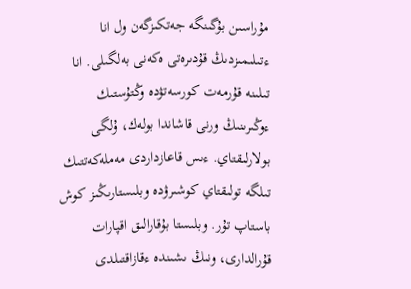مۇراسىن بۇگىنگە جەتكىزگەن ول انا ءتىلىمىزدىڭ قۇدىرەتى ەكەنى بەلگىلى. انا تىلىنە قۇرمەت كورسەتۋدە وڭتۇستىك ءوڭىرىنىڭ ورنى قاشاندا بولەك، ۇلگى بولارلىقتاي. ءىس قاعازداردى مەملەكەتتىك تىلگە تولىقتاي كوشىرۋدە وبلىستارىڭىز كوش باستاپ تۇر. وبلىستا بۇقارالىق اقپارات قۇرالدارى، ونىڭ ىشىندە ءقازاقتىلدى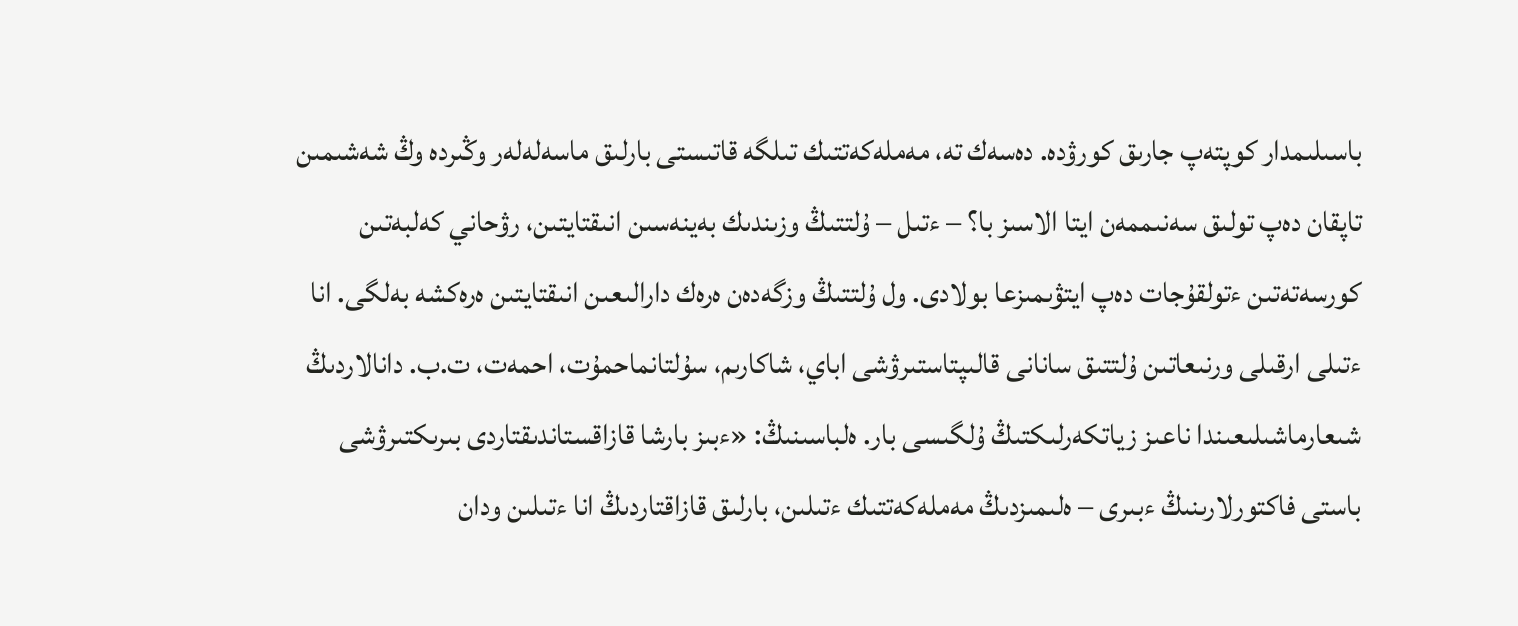باسىلىمدار كوپتەپ جارىق كورۋدە. دەسەك تە، مەملەكەتتىك تىلگە قاتىستى بارلىق ماسەلەلەر وڭىردە وڭ شەشىمىن تاپقان دەپ تولىق سەنىممەن ايتا الاسىز با؟ – ءتىل – ۇلتتىڭ وزىندىك بەينەسىن انىقتايتىن، رۋحاني كەلبەتىن كورسەتەتىن ءتولقۇجات دەپ ايتۋىمىزعا بولادى. ول ۇلتتىڭ وزگەدەن ەرەك دارالىعىن انىقتايتىن ەرەكشە بەلگى. انا ءتىلى ارقىلى ورنىعاتىن ۇلتتىق سانانى قالىپتاستىرۋشى اباي، شاكارىم، سۇلتانماحمۇت، احمەت، ت.ب. دانالاردىڭ شىعارماشىلىعىندا ناعىز زياتكەرلىكتىڭ ۇلگىسى بار. ەلباسىنىڭ: «ءبىز بارشا قازاقستاندىقتاردى بىرىكتىرۋشى باستى فاكتورلارىنىڭ ءبىرى – ەلىمىزدىڭ مەملەكەتتىك ءتىلىن، بارلىق قازاقتاردىڭ انا ءتىلىن ودان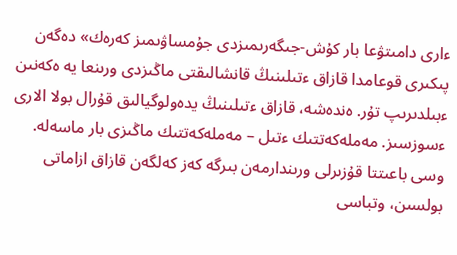ءارى دامىتۋعا بار كۇش-جىگەرىمىزدى جۇمساۋىمىز كەرەك» دەگەن پىكىرى قوعامدا قازاق ءتىلىنىڭ قانشالىقتى ماڭىزدى ورىنعا يە ەكەنىن ءبىلدىرىپ تۇر. ەندەشە، قازاق ءتىلىنىڭ يدەولوگيالىق قۇرال بولا الارى ءسوزسىز. مەملەكەتتىك ءتىل – مەملەكەتتىك ماڭىزى بار ماسەلە. وسى باعىتتا قۇزىرلى ورىندارمەن بىرگە كەز كەلگەن قازاق ازاماتى بولسىن، وتباسى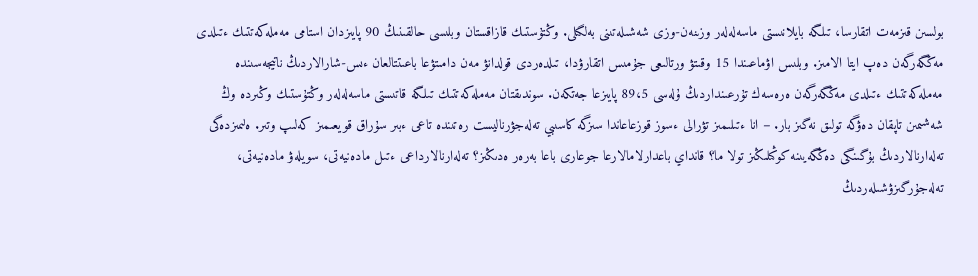بولسىن قىزمەت اتقارسا، تىلگە بايلانىستى ماسەلەلەر وزىنەن-وزى شەشىلەتىنى بەلگىلى. وڭتۇستىك قازاقستان وبلىسى حالقىنىڭ 90 پايىزدان استامى مەملەكەتتىك ءتىلدى مەڭگەرگەن دەپ ايتا الامىز. وبلىس اۋماعىندا 15 وقىتۋ ورتالىعى جۇمىس اتقارۋدا، تىلدەردى قولدانۋ مەن دامىتۋعا باعىتتالعان ءىس-شارالاردىڭ ناتيجەسىندە مەملەكەتتىك ءتىلدى مەڭگەرگەن ەرەسەك تۇرعىنداردىڭ ۇلەسى 89،5 پايىزعا جەتكەن. سوندىقتان مەملەكەتتىك تىلگە قاتىستى ماسەلەلەر وڭتۇستىك وڭىردە وڭ شەشىمىن تاپقان دەۋگە تولىق نەگىز بار. – انا ءتىلىمىز تۋرالى ءسوز قوزعاعاندا سىزگە كاسىبي تەلەجۋرناليست رەتىندە تاعى ءبىر سۇراق قويعىمىز كەلىپ وتىر. ەلىمىزدەگى تەلەارنالاردىڭ بۇگىنگى دەڭگەيىنە كوڭىلىڭىز تولا ما؟ قانداي باعدارلامالارعا جوعارى باعا بەرەر ەدىڭىز؟ تەلەارنالارداعى ءتىل مادەنيەتى، سويلەۋ مادەنيەتى، تەلەجۇرگىزۋشىلەردىڭ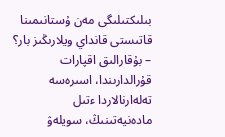بىلىكتىلىگى مەن ۇستانىمىنا قاتىستى قانداي ويلارىڭىز بار؟ – بۇقارالىق اقپارات قۇرالدارىندا، اسىرەسە تەلەارنالاردا ءتىل مادەنيەتىنىڭ، سويلەۋ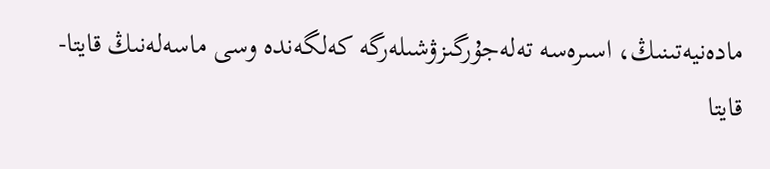مادەنيەتىنىڭ، اسىرەسە تەلەجۇرگىزۋشىلەرگە كەلگەندە وسى ماسەلەنىڭ قايتا-قايتا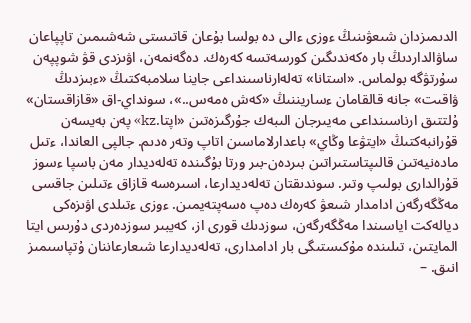الدىمىزدان شىعۋىنىڭ ءوزى ءالى دە بولسا بۇعان قاتىستى شەشىمىن تاپپاعان ساۋالداردىڭ بار ەكەندىگىن كورسەتسە كەرەك. دەگەنمەن، اۋىزدى قۋ شوپپەن سۇرتۋگە بولماس. «استانا» تەلەارناسىنداعى جاينا سلامبەكتىڭ «ءبىزدىڭ ۋاقىت» جانە قالقامان ءساريننىڭ «كەش ەمەس..»، سونداي-اق «قازاقستان» ۇلتتىق ارناسىنداعى مەيىرجان الىبەك جۇرگىزەتىن «اپتا.kz» پەن بەيسەن قۇرانبەكتىڭ «ايتۋعا وڭاي» باعدارلاماسىن اتاپ وتەر ەدىم. جالپى العاندا، ءتىل مادەنيەتىن قالىپتاستىراتىن بىردەن-بىر ورتا بۇگىندە تەلەديدار مەن باسپا ءسوز قۇرالدارى بولىپ وتىر. سوندىقتان تەلەديدارعا، اسىرەسە قازاق ءتىلىن جاقسى مەڭگەرگەن ادامدار شىعۋ كەرەك دەپ ەسەپتەيمىن. ءوزى ءتىلدى اۋىزەكى ديالەكت اياسىندا مەڭگەرگەن، سوزدىك قورى از، كەيبىر سوزدەردى دۇرىس ايتا المايتىن، تىلىندە مۇكىستىگى بار ادامدارى، تەلەديدارعا شىعارعاننان ۇتپاسىمىز انىق. –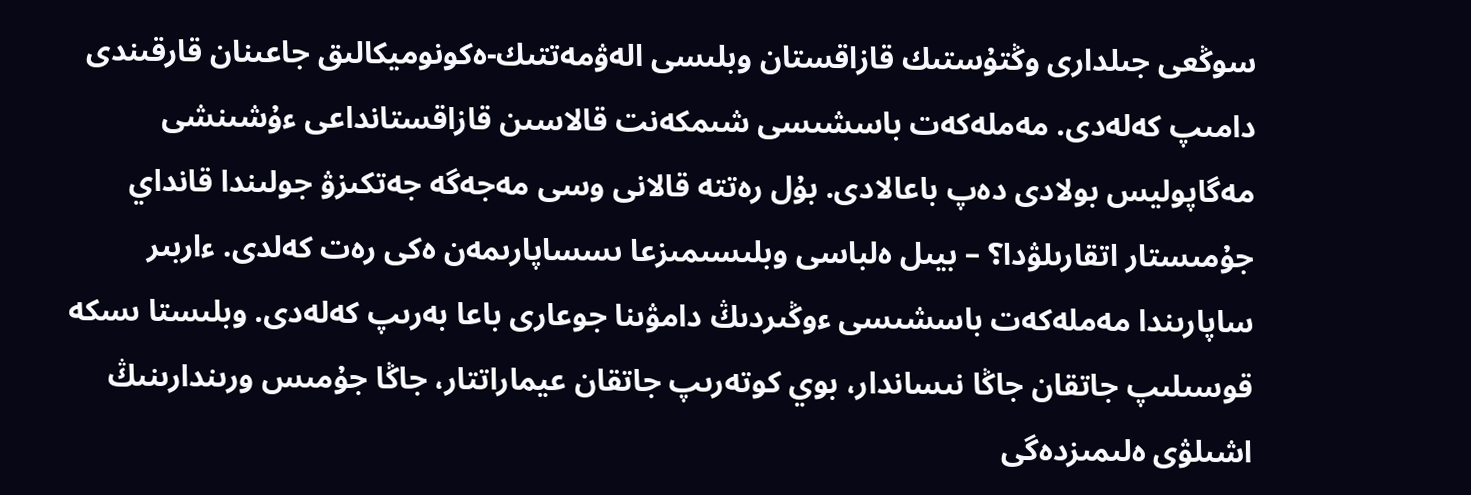سوڭعى جىلدارى وڭتۇستىك قازاقستان وبلىسى الەۋمەتتىك-ەكونوميكالىق جاعىنان قارقىندى دامىپ كەلەدى. مەملەكەت باسشىسى شىمكەنت قالاسىن قازاقستانداعى ءۇشىنشى مەگاپوليس بولادى دەپ باعالادى. بۇل رەتتە قالانى وسى مەجەگە جەتكىزۋ جولىندا قانداي جۇمىستار اتقارىلۋدا؟ – بيىل ەلباسى وبلىسىمىزعا ىسساپارىمەن ەكى رەت كەلدى. ءاربىر ساپارىندا مەملەكەت باسشىسى ءوڭىردىڭ دامۋىنا جوعارى باعا بەرىپ كەلەدى. وبلىستا ىسكە قوسىلىپ جاتقان جاڭا نىساندار، بوي كوتەرىپ جاتقان عيماراتتار، جاڭا جۇمىس ورىندارىنىڭ اشىلۋى ەلىمىزدەگى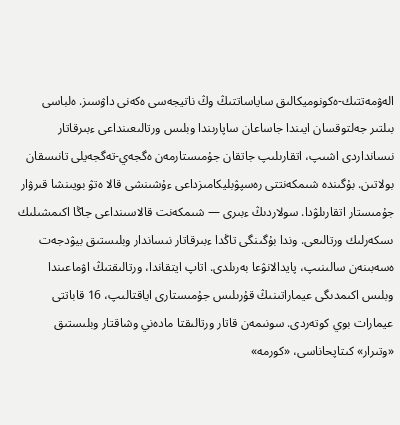الەۋمەتتىك-ەكونوميكالىق ساياساتتىڭ وڭ ناتيجەسى ەكەنى داۋسىز. ەلباسى بىلتىر جەلتوقسان ايىندا جاساعان ساپارىندا وبلىس ورتالىعىنداعى ءبىرقاتار نىسانداردى اشىپ، اتقارىلىپ جاتقان جۇمىستارمەن ەگجەي-تەگجەيلى تانىسقان بولاتىن. بۇگىندە شىمكەنتتى رەسپۋبليكامىزداعى ءۇشىنشى قالا ەتۋ بويىنشا قىرۋار جۇمىستار اتقارىلۋدا. سولاردىڭ ءبىرى — شىمكەنت قالاسىنداعى جاڭا اكىمشىلىك ىسكەرلىك ورتالىعى. وندا بۇگىنگى تاڭدا ءبىرقاتار نىساندار وبلىستىق بيۋدجەت ەسەبىنەن سالىنىپ، پايدالانۋعا بەرىلدى. اتاپ ايتقاندا، ورتالىقتىڭ اۋماعىندا وبلىس اكىمدىگى عيماراتىنىڭ قۇرىلىس جۇمىستارى اياقتالىپ، 16 قاباتتى عيمارات بوي كوتەردى. سونىمەن قاتار ورتالىقتا مادەني وشاقتار وبلىستىق «وتىرار» كىتاپحاناسى، «كورمە»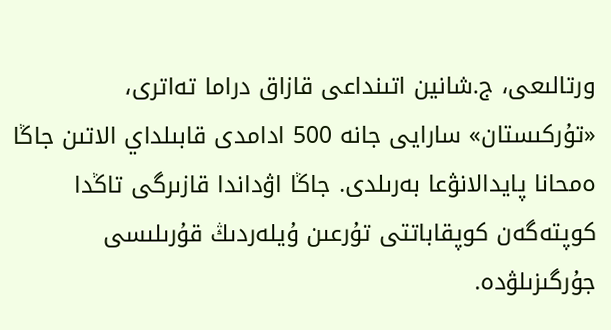ورتالىعى، ج.شانين اتىنداعى قازاق دراما تەاترى، «تۇركىستان» سارايى جانە 500 ادامدى قابىلداي الاتىن جاڭا ەمحانا پايدالانۋعا بەرىلدى. جاڭا اۋداندا قازىرگى تاڭدا كوپتەگەن كوپقاباتتى تۇرعىن ۇيلەردىڭ قۇرىلىسى جۇرگىزىلۋدە.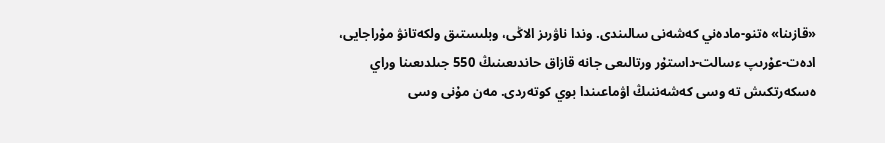«قازىنا» ەتنو-مادەني كەشەنى سالىندى. وندا ناۋرىز الاڭى، وبلىستىق ولكەتانۋ مۇراجايى، ادەت-عۇرىپ ءسالت-داستۇر ورتالىعى جانە قازاق حاندىعىنىڭ 550 جىلدىعىنا وراي ەسكەرتكىش تە وسى كەشەننىڭ اۋماعىندا بوي كوتەردى. مەن مۇنى وسى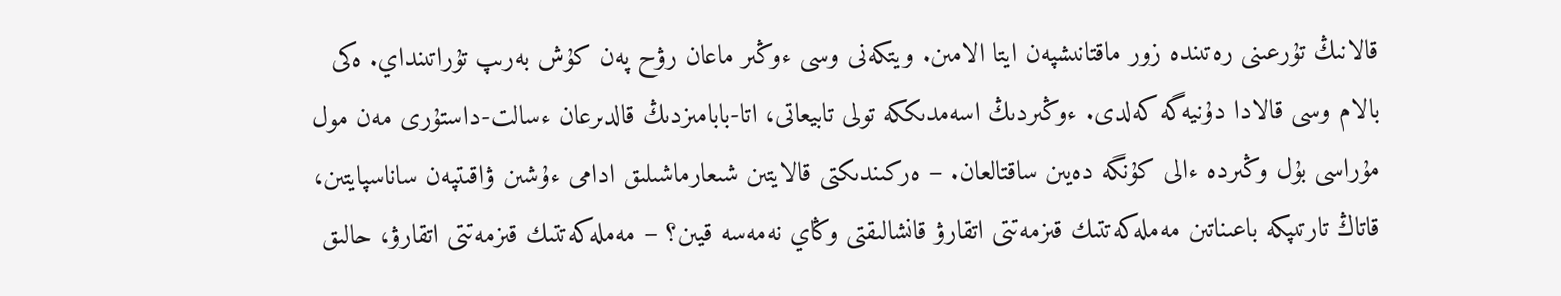قالانىڭ تۇرعىنى رەتىندە زور ماقتانىشپەن ايتا الامىن. ويتكەنى وسى ءوڭىر ماعان رۋح پەن كۇش بەرىپ تۇراتىنداي. ەكى بالام وسى قالادا دۇنيەگە كەلدى. ءوڭىردىڭ اسەمدىككە تولى تابيعاتى، اتا-بابامىزدىڭ قالدىرعان ءسالت-داستۇرى مەن مول مۇراسى بۇل وڭىردە ءالى كۇنگە دەيىن ساقتالعان. – ەركىندىكتى قالايتىن شىعارماشىلىق ادامى ءۇشىن ۋاقىتپەن ساناسپايتىن، قاتاڭ تارتىپكە باعىناتىن مەملەكەتتىك قىزمەتتى اتقارۋ قانشالىقتى وڭاي نەمەسە قيىن؟ – مەملەكەتتىك قىزمەتتى اتقارۋ، حالىق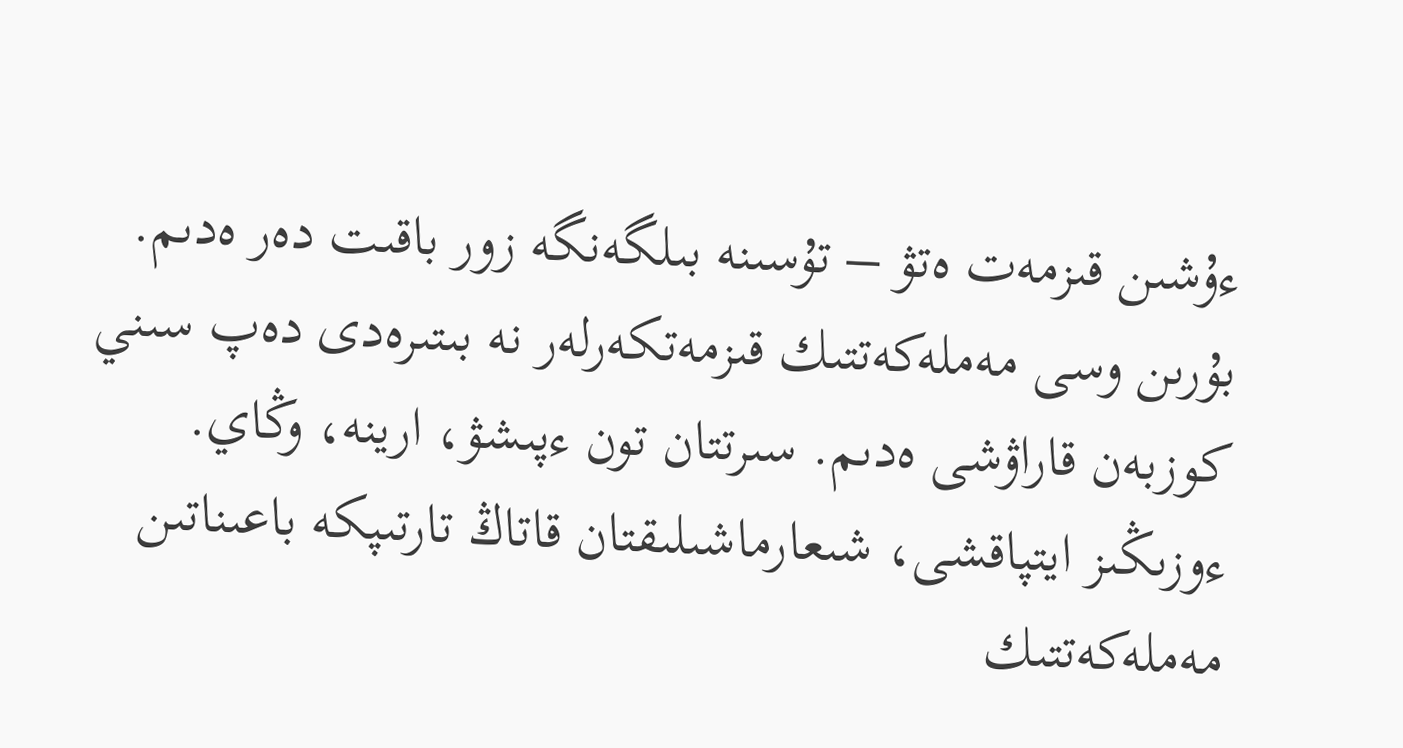ءۇشىن قىزمەت ەتۋ – تۇسىنە بىلگەنگە زور باقىت دەر ەدىم. بۇرىن وسى مەملەكەتتىك قىزمەتكەرلەر نە بىتىرەدى دەپ سىني كوزبەن قاراۋشى ەدىم. سىرتتان تون ءپىشۋ، ارينە، وڭاي. ءوزىڭىز ايتپاقشى، شىعارماشىلىقتان قاتاڭ تارتىپكە باعىناتىن مەملەكەتتىك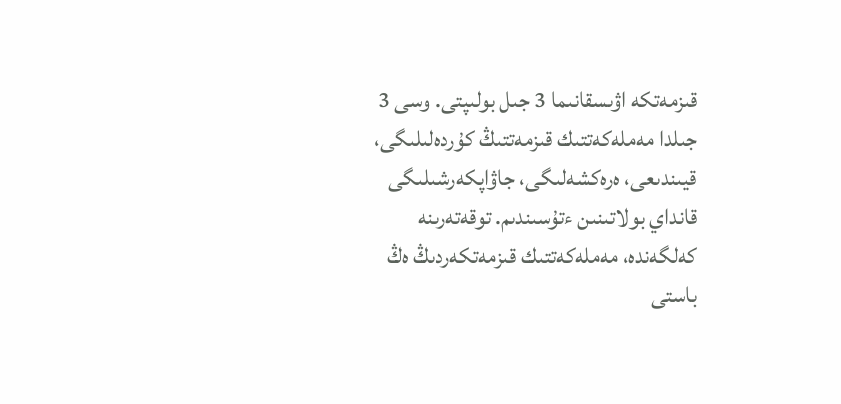قىزمەتكە اۋىسقانىما 3 جىل بولىپتى. وسى 3 جىلدا مەملەكەتتىك قىزمەتتىڭ كۇردەلىلىگى، قيىندىعى، ەرەكشەلىگى، جاۋاپكەرشىلىگى قانداي بولاتىنىن ءتۇسىندىم. توقەتەرىنە كەلگەندە، مەملەكەتتىك قىزمەتكەردىڭ ەڭ باستى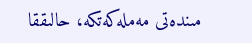مىندەتى مەملەكەتكە، حالىققا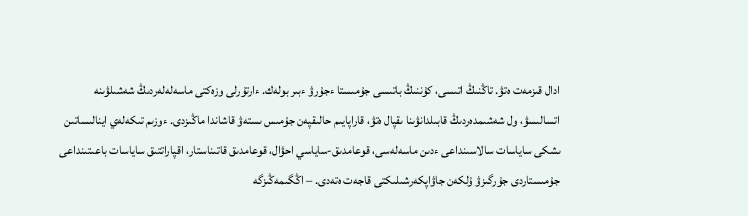ادال قىزمەت ەتۋ. تاڭنىڭ اتىسى، كۇننىڭ باتىسى جۇمىستا ءجۇرۋ ءبىر بولەك. ءارتۇرلى وزەكتى ماسەلەلەردىڭ شەشىلۋىنە اتسالىسۋ، ول شەشىمدەردىڭ قابىلدانۋىنا ىقپال ەتۋ، قاراپايىم حالىقپەن جۇمىس ىستەۋ قاشاندا ماڭىزدى. ءوزىم تىكەلەي اينالىساتىن ىشكى ساياسات سالاسىنداعى ءدىن ماسەلەسى، قوعامدىق-ساياسي احۋال، قوعامدىق قاتىناستار، اقپاراتتىق ساياسات باعىتىنداعى جۇمىستاردى جۇرگىزۋ ۇلكەن جاۋاپكەرشىلىكتى قاجەت ەتەدى. – اڭگىمەڭىزگە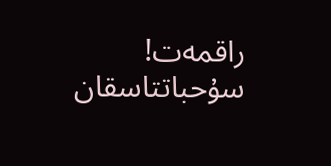راقمەت!
سۇحباتتاسقان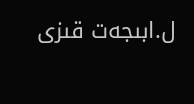ل.ابىجەت قىزى